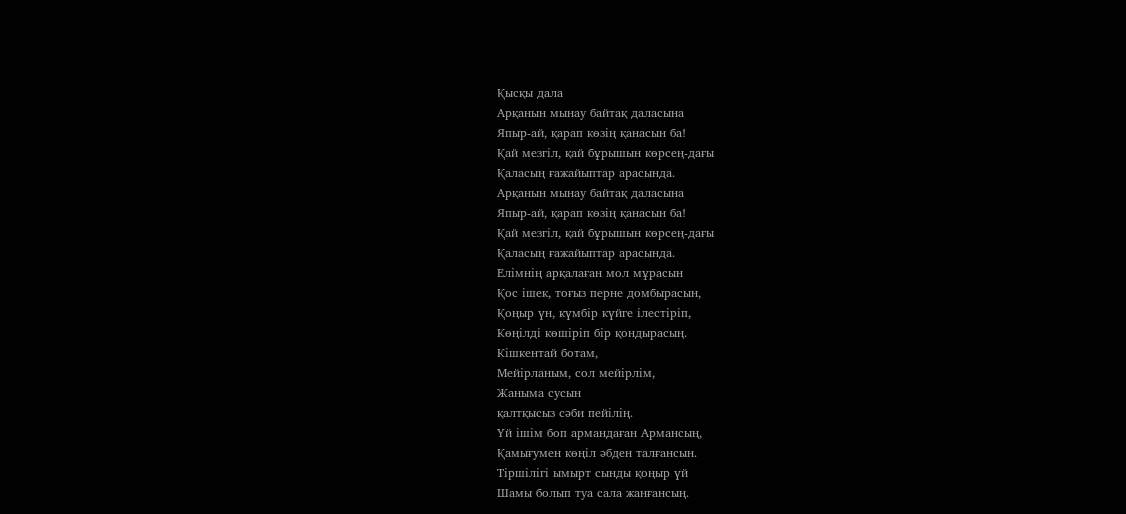Қысқы дала
Арқанын мынау байтақ даласына
Япыр-ай, қарап көзің қанасын ба!
Қай мезгіл, қай бұрышын көрсең-дағы
Қаласың ғажайыптар арасында.
Арқанын мынау байтақ даласына
Япыр-ай, қарап көзің қанасын ба!
Қай мезгіл, қай бұрышын көрсең-дағы
Қаласың ғажайыптар арасында.
Елімнің арқалаған мол мұрасын
Қос ішек, тоғыз перне домбырасын,
Қоңыр үн, күмбір күйге ілестіріп,
Көңілді көшіріп бір қондырасың.
Кішкентай ботам,
Мейірланым, сол мейірлім,
Жаныма сусын
қалтқысыз сәби пейілің.
Үй ішім боп армандаған Армансың,
Қамығумен көңіл әбден талғансын.
Тіршілігі ымырт сынды қоңыр үй
Шамы болып туа сала жанғансың.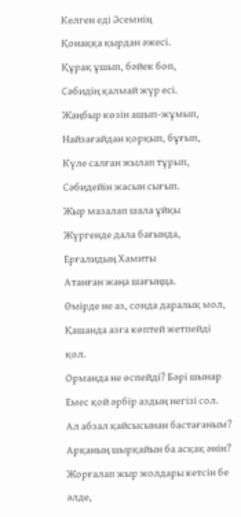Келген еді Әсемнің
Қонаққа қырдан әжесі.
Құрақ ұшып, бәйек боп,
Сәбидің қалмай жүр есі.
Жаңбыр көзін ашып-жұмып,
Найзағайдан қорқып, бұғып,
Күле салған жылап тұрып,
Сәбидейін жасын сығып.
Жыр мазалап шала ұйқы
Жүргенде дала бағында,
Ерғалидың Хамиты
Атанған жаңа шағыңца.
Өмірде не аз, сонда даралық мол,
Қашанда азға көптей жетпейді қол.
Орманда не өспейді? Бәрі шынар
Емес қой әрбір аздың негізі сол.
Ал абзал қайсысынан бастағаным?
Арқаның шырқайын ба асқақ әнін?
Жорғалап жыр жолдары кетсін бе әлде,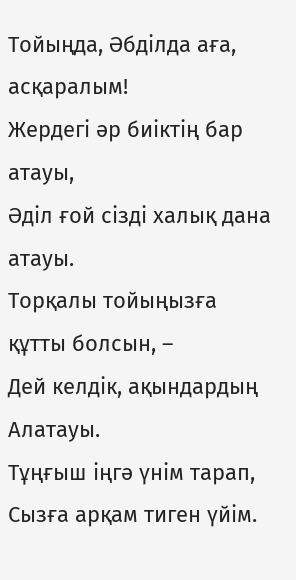Тойыңда, Әбділда аға, асқаралым!
Жердегі әр биіктің бар атауы,
Әділ ғой сізді халық дана атауы.
Торқалы тойыңызға құтты болсын, –
Дей келдік, ақындардың Алатауы.
Тұңғыш іңгә үнім тарап,
Сызға арқам тиген үйім.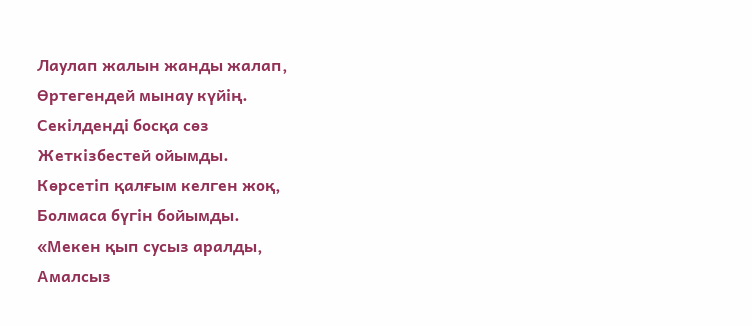Лаулап жалын жанды жалап,
Өртегендей мынау күйің.
Секілденді босқа сөз
Жеткізбестей ойымды.
Көрсетіп қалғым келген жоқ,
Болмаса бүгін бойымды.
«Мекен қып сусыз аралды,
Амалсыз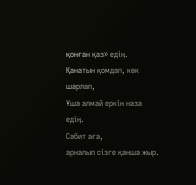қонған қаз» едің.
Қанатын қомдап, көк шарлап,
Ұша алмай еркін наза едің.
Сәбит аға,
арналып сізге қанша жыр.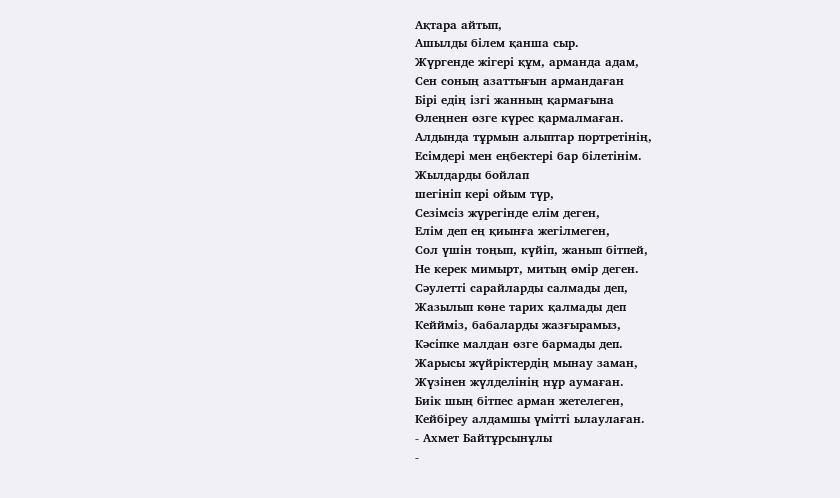Ақтара айтып,
Ашылды білем қанша сыр.
Жүргенде жігері құм, арманда адам,
Сен соның азаттығын армандаған
Бірі едің ізгі жанның қармағына
Өлеңнен өзге күрес қармалмаған.
Алдында тұрмын алыптар портретінің,
Есімдері мен еңбектері бар білетінім.
Жылдарды бойлап
шегініп кері ойым түр,
Сезімсіз жүрегінде елім деген,
Елім деп ең қиынға жегілмеген,
Сол үшін тоңып, күйіп, жанып бітпей,
Не керек мимырт, митың өмір деген.
Сәулетті сарайларды салмады деп,
Жазылып көне тарих қалмады деп
Кеййміз, бабаларды жазғырамыз,
Кәсіпке малдан өзге бармады деп.
Жарысы жүйріктердің мынау заман,
Жүзінен жүлделінің нұр аумаған.
Биік шың бітпес арман жетелеген,
Кейбіреу алдамшы үмітті ылаулаған.
- Ахмет Байтұрсынұлы
-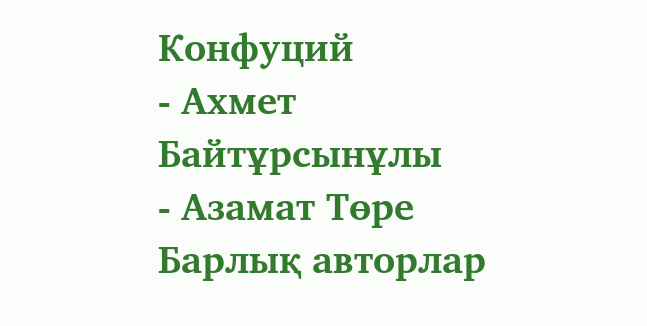Конфуций
- Ахмет Байтұрсынұлы
- Азамат Төре
Барлық авторлар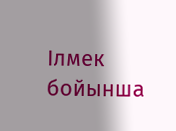Ілмек бойынша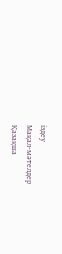іздеу
Мақал-мәтелдер
Қазақша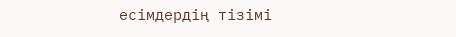есімдердің тізімі